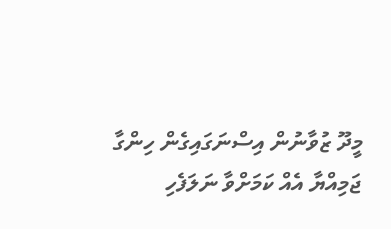މީދޫ ޒުވާނުން އިސްނަގައިގެން ހިންގާ ޖަމިއްޔާ އެއް ކަމަށްވާ ނަލަފެހި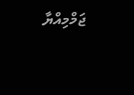ޖަމްމިއްޔާ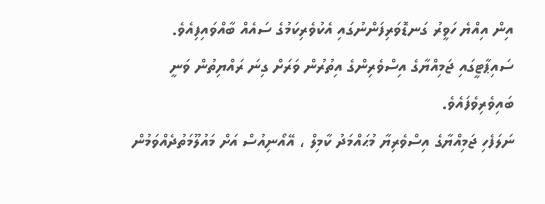އިން އިއްޔެ ހަވީރު ގަނޑޮވަރިފަންނުގައި އެކުވެރިކަމުގެ ސައެއް ބާއްވައިފިއެވެ.
ސައިޕާޓީގައި ޖަމިއްޔާގެ އިސްވެރިންގެ އިތުރުން ވަރަށް ގިނަ ރައްޔިތުން ވަނީ ބައިވެރިވެފައެވެ.
ނަލަފެހި ޖަމިއްޔާގެ އިސްވެރިޔާ މުޙައްމަދު ކާމިލް ، އޭއޯނިއުސް އަށް މައުލޫމަތުދެއްވަމުން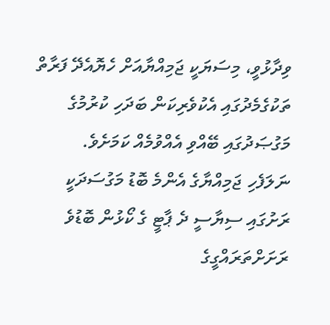ވިދާޅުވީ، މިސަޔަކީ ޖަމިއްޔާއަށް ހެޔޮއެދޭ ފަރާތް ތަކުގެމެދުގައި އެކުވެރިކަން ބަދަހި ކުރުމުގެ މަގުޞަދުގައި ބޭއްވި އެއްވުމެއް ކަމަށެވެ.
ނަލަފެހި ޖަމިއްޔާގެ އެންމެ ބޮޑު މަގުސަދަކީ ރަށުގައި ސިޔާސީ ދެ ޕާޓީ ގެ ކޯޅުން ބޮޑުވެ ރަށަށްތަރައްގީގެ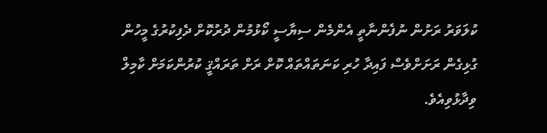ކުލަވަރު ރަށުން ނުފެންނާތީ އެންމެން ސިޔާސީ ކޯޅުމުން ދުރުކޮށް ދެފިކުރުގެ މީހުން ގުޅިގެން ރަށަށްވެސް ފައިދާ ހުރި ކަނަތައްތައް ކޮށް ރަށް ތަރައްޤީ ކުރުންކަމަށް ކާމިލް ވިދާޅުވިއެވެ.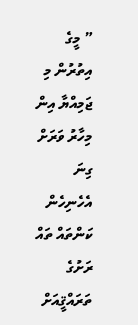” މީގެ އިތުރުން މި ޖަމިއްޔާ އިން މިހާރު ވަރަށް ގިނަ އެހެނިހެން ކަންތައް ތައް ރަށުގެ ތަރައްޤީއަށް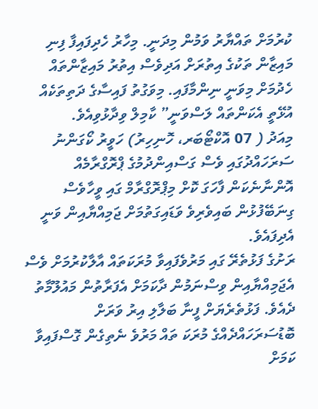ކުރުމަށް ތައްޔާރު ވަމުން މިދަނީ. މިހާރު ހެދިފައިފާ ފިނި މައިޒާން ތަކުގެ އިތުރަށް އަދިވެސް އިތުރު މައިޒާންތައް ހެދުމަށް މިވަނީ ނިންމާފައި. މިވަގުތު ފައިސާގެ ދަތިތަކެއް އުޅޭތީ އެކަންތައް ލަސްވަނީ” ކާމިލް ވިދާޅުވިއެވެ.
މިއަދު ( 07 އޮކްޓޯބަރ، ހޮނިހިރު) ހަވީރު ކޯގަންނު ސަރަހައްދުގައި ވެސް ގަސްއިންދުމުގެ ޕްރޮގްރާމެއް އޮންނާނެކަން ފާހަގަ ކޮށް މިޕްރޮގްރާމް ގައި ވީހާވެސް ގިނަބޭފުޅުން ބައިވެރިވެ ވަޑައިގަތުމަށް ޖަމިއްޔާއިން ވަނީ އެދިފައެވެ.
ރަށުގެ ފަޅުތެރޭ ގައި މަރުވެފައިވާ މުރަކަތައް އާލާކުރުމަށް ވެސް އެޖަމިއްޔާއިން ވިސްނަމުން ދާކަމަށް އެފަރާތުން މައުލޫމާތު ދެއެވެ. ފަޅުތެރެޔަށް ފީނާ ބަލާލި އިރު ވަރަށް ބޮޑުސަރަހައްދެއްގެ މުރަކަ ތައް މަރުވެ ނެތިގެން ގޮސްފައިވާ ކަމަށް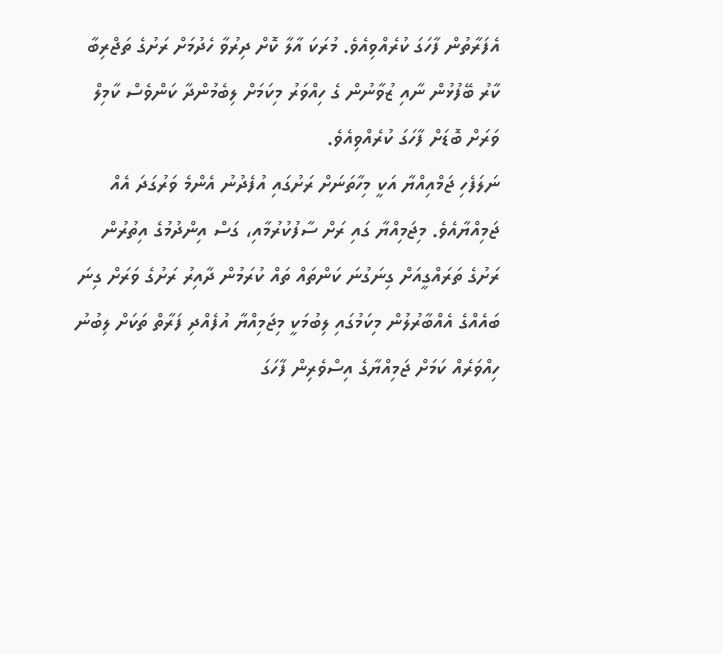އެފަރާތުން ފާހަގަ ކުރެއްވިއެވެ. މުރަކަ އާލާ ކޮށް ދިރުވާ ހެދުމަށް ރަށުގެ ތަޖްރިބާ ކާރު ބޭފުޅުން ނާއި ޒުވާނުން ގެ ހިއްވަރު މިކަމަށް ލިބެމުންދާ ކަންވެސް ކާމިލް ވަރަށް ބޮޑަށް ފާހަގަ ކުރެއްވިއެވެ.
ނަލަފެހި ޖަމްއިއްޔާ އަކީ މިހާތަނަށް ރަށުގައި އުފެދުނު އެންމެ ވަރުގަދަ އެއް ޖަމިއްޔާއެވެ. މިޖަމިއްޔާ ގައި ރަށް ސާފުކުރުމާއި، ގަސް އިންދުމުގެ އިތުރުން ރަށުގެ ތަރައްގީއަށް ގިނަގުނަ ކަންތައް ތައް ކުރަމުން ދާއިރު ރަށުގެ ވަރަށް ގިނަ ބައެއްގެ އެއްބާރުލުން މިކަމުގައި ލިބުމަކީ މިޖަމިއްޔާ އުފެއްދި ފަރާތް ތަކަށް ލިބުނު ހިއްވަރެއް ކަމަށް ޖަމިއްޔާގެ އިސްވެރިން ފާހަގަ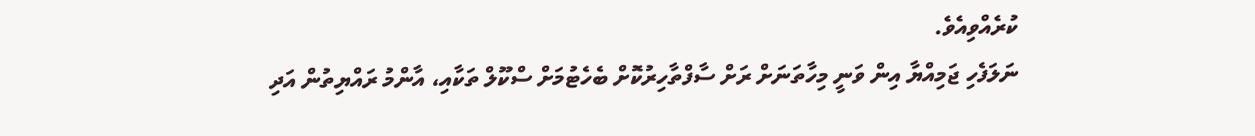ކުރެއްވިއެވެ.
ނަލަފެހި ޖަމިއްޔާ އިން ވަނީ މިހާތަނަށް ރަށް ސާފްތާހިރުކޮށް ބެހެޓުމަށް ސްކޫލް ތަކާއި، އާންމު ރައްޔިތުން އަދި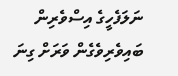ނަލަފެހީގެ އިސްވެރިން ބައިވެރިވެގެން ވަރަށް ގިނަ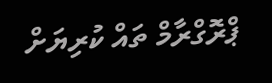ޕްރޮގްރާމް ތައް ކުރިޔަށް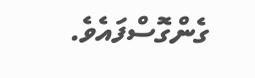ގެންގޮސްފައެވެ.